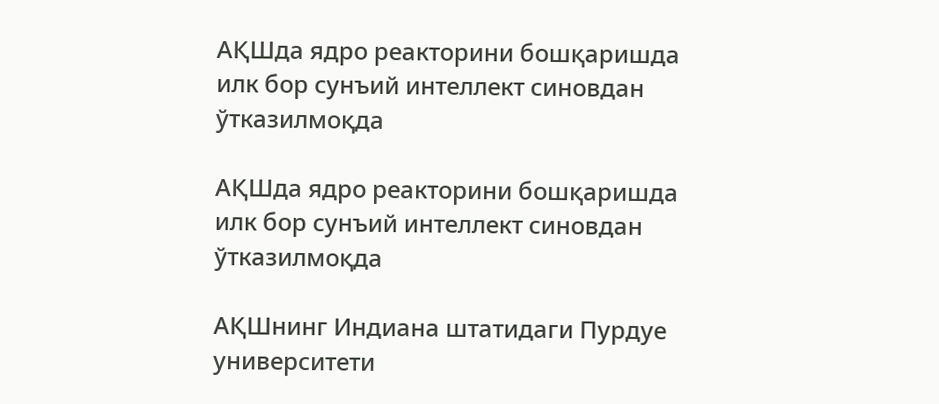АҚШда ядро реакторини бошқаришда илк бор сунъий интеллект синовдан ўтказилмоқда

АҚШда ядро реакторини бошқаришда илк бор сунъий интеллект синовдан ўтказилмоқда

АҚШнинг Индиана штатидаги Пурдуе университети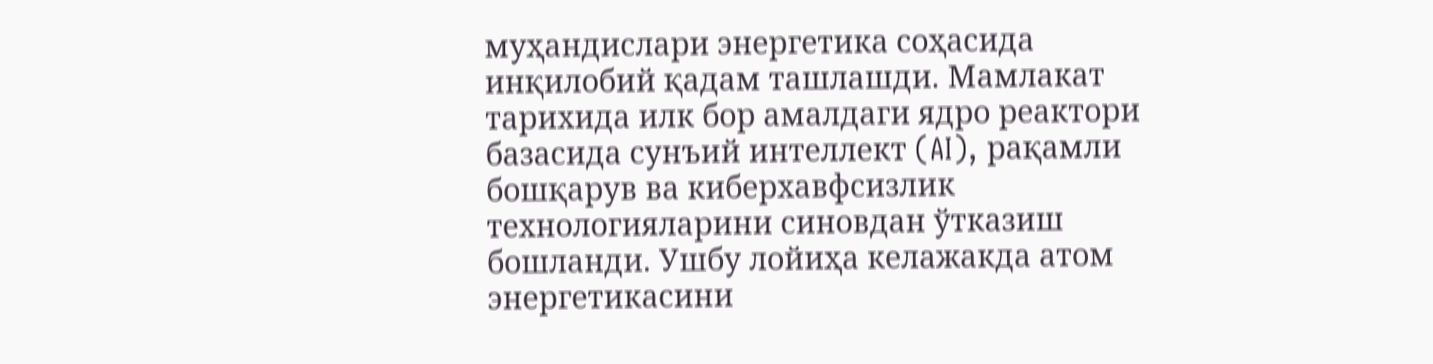муҳандислари энергетика соҳасида инқилобий қадам ташлашди. Мамлакат тарихида илк бор амалдаги ядро реактори базасида сунъий интеллект (AI), рақамли бошқарув ва киберхавфсизлик технологияларини синовдан ўтказиш бошланди. Ушбу лойиҳа келажакда атом энергетикасини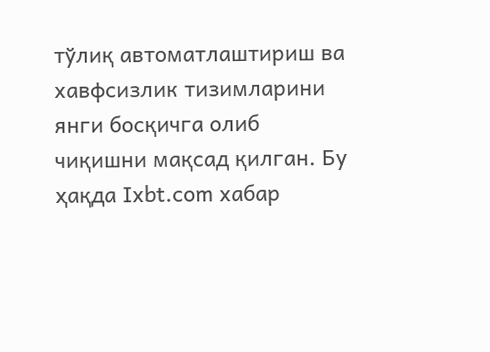тўлиқ автоматлаштириш ва хавфсизлик тизимларини янги босқичга олиб чиқишни мақсад қилган. Бу ҳақда Ixbt.com хабар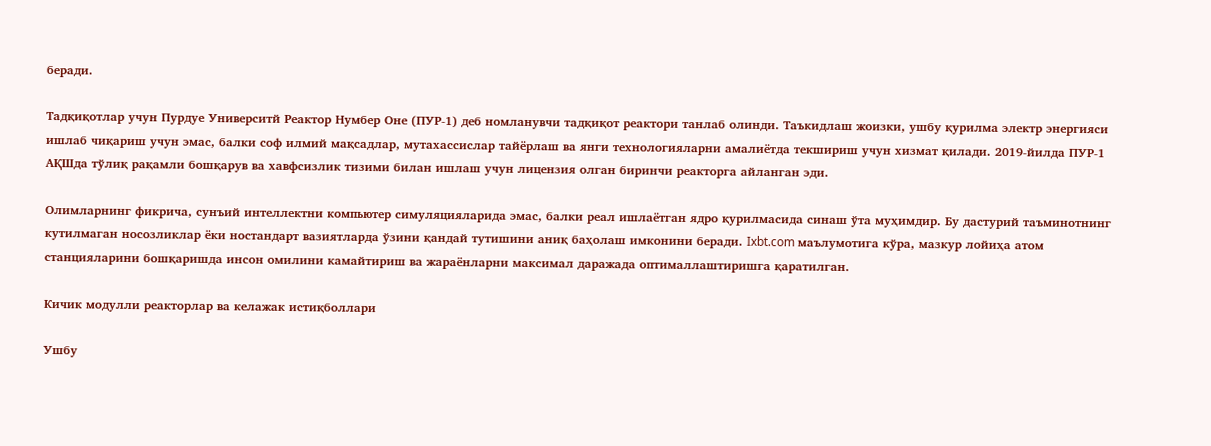беради.

Тадқиқотлар учун Пурдуе Университй Реактор Нумбер Оне (ПУР-1) деб номланувчи тадқиқот реактори танлаб олинди. Таъкидлаш жоизки, ушбу қурилма электр энергияси ишлаб чиқариш учун эмас, балки соф илмий мақсадлар, мутахассислар тайёрлаш ва янги технологияларни амалиётда текшириш учун хизмат қилади. 2019-йилда ПУР-1 АҚШда тўлиқ рақамли бошқарув ва хавфсизлик тизими билан ишлаш учун лицензия олган биринчи реакторга айланган эди.

Олимларнинг фикрича, сунъий интеллектни компьютер симуляцияларида эмас, балки реал ишлаётган ядро қурилмасида синаш ўта муҳимдир. Бу дастурий таъминотнинг кутилмаган носозликлар ёки ностандарт вазиятларда ўзини қандай тутишини аниқ баҳолаш имконини беради. Ixbt.com маълумотига кўра, мазкур лойиҳа атом станцияларини бошқаришда инсон омилини камайтириш ва жараёнларни максимал даражада оптималлаштиришга қаратилган.

Кичик модулли реакторлар ва келажак истиқболлари

Ушбу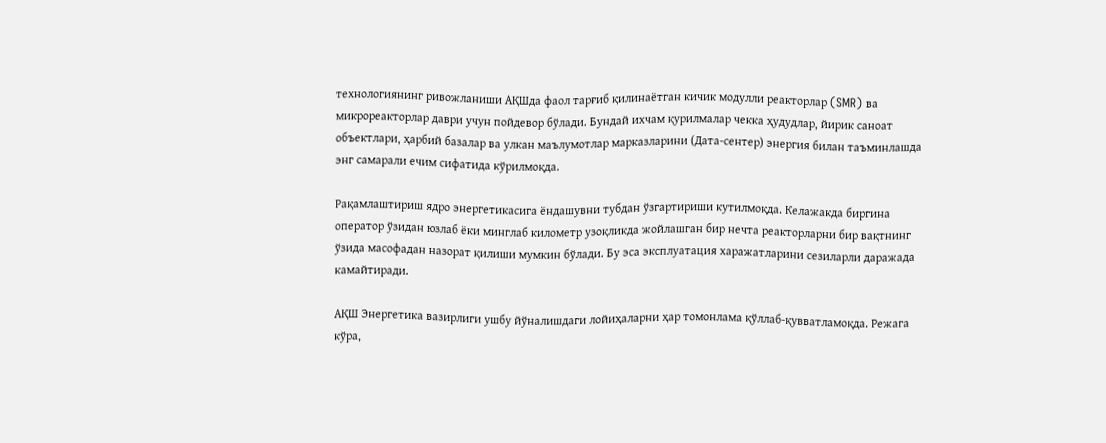технологиянинг ривожланиши АҚШда фаол тарғиб қилинаётган кичик модулли реакторлар (SMR) ва микрореакторлар даври учун пойдевор бўлади. Бундай ихчам қурилмалар чекка ҳудудлар, йирик саноат объектлари, ҳарбий базалар ва улкан маълумотлар марказларини (Дата-сентер) энергия билан таъминлашда энг самарали ечим сифатида кўрилмоқда.

Рақамлаштириш ядро энергетикасига ёндашувни тубдан ўзгартириши кутилмоқда. Келажакда биргина оператор ўзидан юзлаб ёки минглаб километр узоқликда жойлашган бир нечта реакторларни бир вақтнинг ўзида масофадан назорат қилиши мумкин бўлади. Бу эса эксплуатация харажатларини сезиларли даражада камайтиради.

АҚШ Энергетика вазирлиги ушбу йўналишдаги лойиҳаларни ҳар томонлама қўллаб-қувватламоқда. Режага кўра,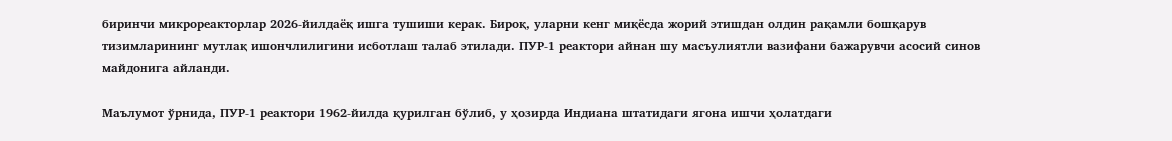биринчи микрореакторлар 2026-йилдаёқ ишга тушиши керак. Бироқ, уларни кенг миқёсда жорий этишдан олдин рақамли бошқарув тизимларининг мутлақ ишончлилигини исботлаш талаб этилади. ПУР-1 реактори айнан шу масъулиятли вазифани бажарувчи асосий синов майдонига айланди.

Маълумот ўрнида, ПУР-1 реактори 1962-йилда қурилган бўлиб, у ҳозирда Индиана штатидаги ягона ишчи ҳолатдаги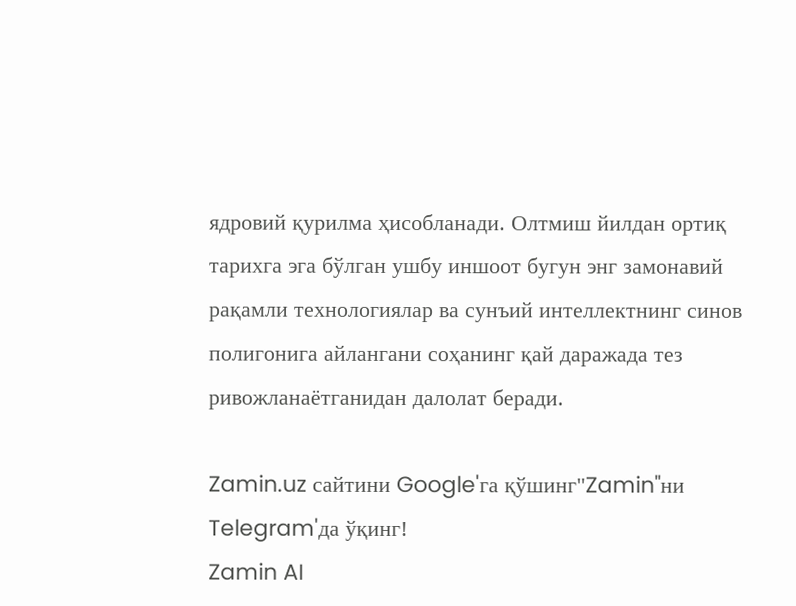ядровий қурилма ҳисобланади. Олтмиш йилдан ортиқ тарихга эга бўлган ушбу иншоот бугун энг замонавий рақамли технологиялар ва сунъий интеллектнинг синов полигонига айлангани соҳанинг қай даражада тез ривожланаётганидан далолат беради.

Zamin.uz сайтини Google'га қўшинг"Zamin"ни Telegram'да ўқинг!
Zamin AI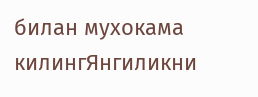билан мухокама килингЯнгиликни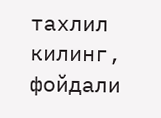тахлил килинг, фойдали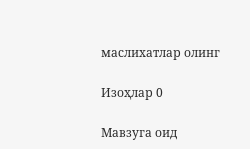маслихатлар олинг

Изоҳлар 0

Мавзуга оид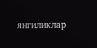янгиликлар